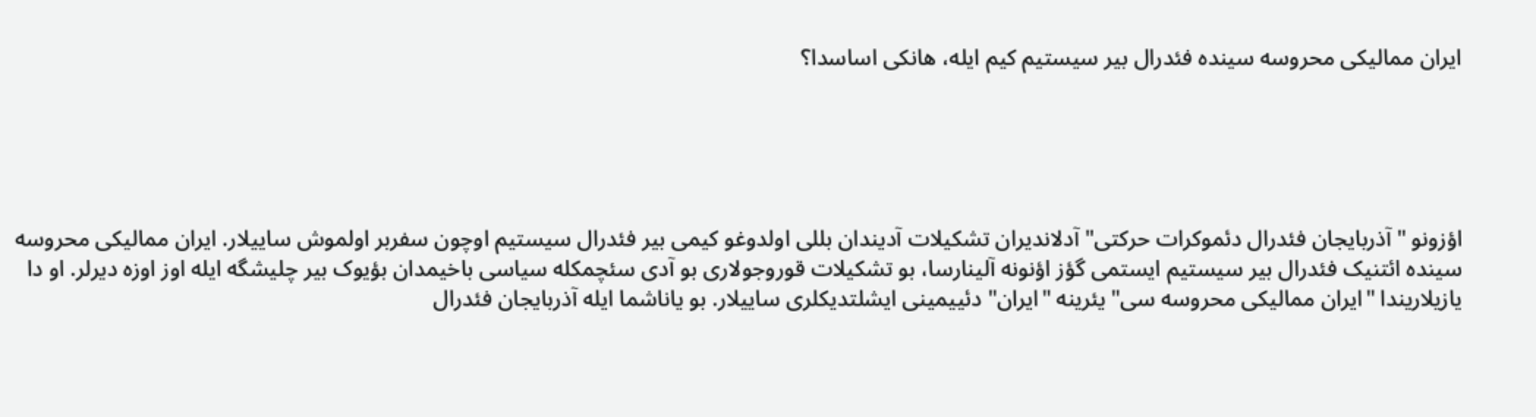ایران ممالیکی محروسه سینده فئدرال بیر سیستیم کیم ایله، هانکی اساسدا؟





اؤزونو "آذربایجان فئدرال دئموکرات حرکتی" آدلاندیران تشکیلات آدیندان بللی اولدوغو کیمی بیر فئدرال سیستیم اوچون سفربر اولموش ساییلار. ایران ممالیکی محروسه سینده ائتنیک فئدرال بیر سیستیم ایستمی گؤز اؤنونه آلینارسا، بو تشکیلات قوروجولاری بو آدی سئچمکله سیاسی باخیمدان بؤیوک بیر چلیشگه ایله اوز اوزه دیرلر. او دا یازیلاریندا "ایران ممالیکی محروسه سی" یئرینه "ایران" دئییمینی ایشلتدیکلری ساییلار. بو یاناشما ایله آذربایجان فئدرال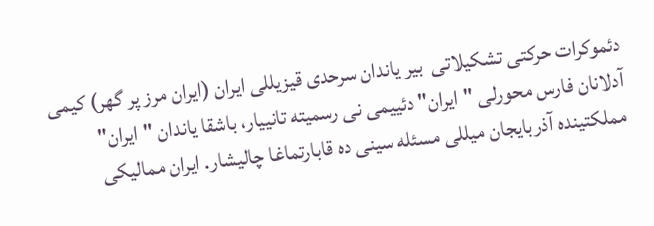دئموکرات حرکتی تشکیلاتی  بیر یاندان سرحدی قیزیللی ایران (ایران مرز پر گهر) کیمی آدلانان فارس محورلی "ایران" دئییمی نی رسمیته تانییار، باشقا یاندان "ایران" مملکتینده آذربایجان میللی مسئله سینی ده قابارتماغا چالیشار. ایران ممالیکی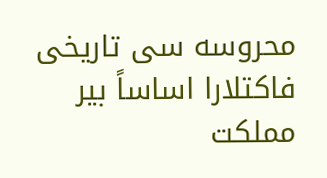محروسه سی تاریخی فاکتلارا اساساً بیر مملکت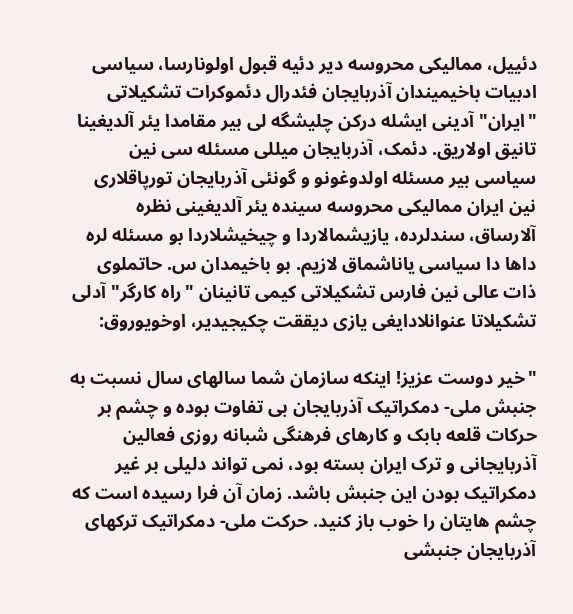دئییل، ممالیکی محروسه دیر دئیه قبول اولونارسا، سیاسی ادبیات باخیمیندان آذربایجان فئدرال دئموکرات تشکیلاتی "ایران" آدینی ایشله درکن چلیشگه لی بیر مقامدا یئر آلدیغینا تانیق اولاریق. دئمک، آذربایجان میللی مسئله سی نین سیاسی بیر مسئله اولدوغونو و گونئی آذربایجان تورپاقلاری نین ایران ممالیکی محروسه سینده یئر آلدیغینی نظره آلارساق، سندلرده، یازیشمالاردا و چیخیشلاردا بو مسئله لره داها دا سیاسی یاناشماق لازیم. بو باخیمدان س. حاتملوی ذات عالی نین فارس تشکیلاتی کیمی تانینان "راه کارگر" آدلی تشکیلاتا عنوانلادایغی یازی دیققت چکیجیدیر، اوخویوروق:

"خیر دوست عزیز! اینکه سازمان شما سالهای سال نسبت به جنبش ملی- دمکراتیک آذربایجان بی تفاوت بوده و چشم بر حرکات قلعه بابک و کارهای فرهنگی شبانه روزی فعالین آذربایجانی و ترک ایران بسته بود، نمی تواند دلیلی بر غیر دمکراتیک بودن این جنبش باشد. زمان آن فرا رسیده است که چشم هایتان را خوب باز کنید. حرکت ملی- دمکراتیک ترکهای آذربایجان جنبشی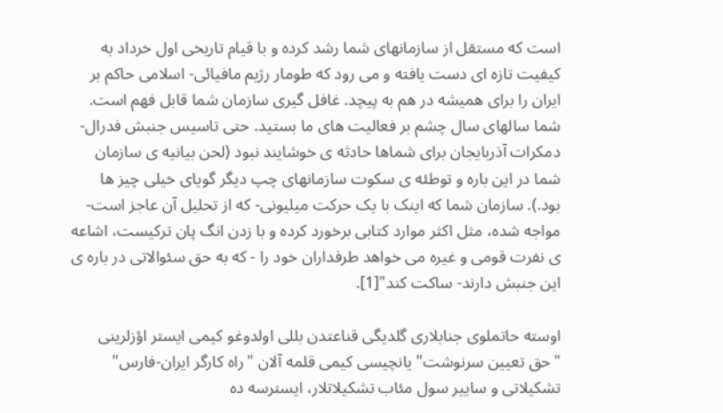است که مستقل از سازمانهای شما رشد کرده و با قیام تاریخی اول خرداد به کیفیت تازه ای دست یافته و می رود که طومار رژیم مافیائی- اسلامی حاکم بر ایران را برای همیشه در هم به پیچد. غافل گیری سازمان شما قابل فهم است. شما سالهای سال چشم بر فعالیت های ما بستید. حتی تاسیس جنبش فدرال- دمکرات آذربایجان برای شماها حادثه ی خوشایند نبود (لحن بیانیه ی سازمان شما در این باره و توطئه ی سکوت سازمانهای چپ دیگر گویای خیلی چیز ها بود.). سازمان شما که اینک با یک حرکت میلیونی- که از تحلیل آن عاجز است- مواجه شده، مثل اکثر موارد کتابی برخورد کرده و با زدن انگ پان ترکیست، اشاعه ی نفرت قومی و غیره می خواهد طرفداران خود را - که به حق سئوالاتی در باره ی این جنبش دارند- ساکت کند"[1].

اوسته حاتملوی جنابلاری گلدیگی قناعتدن بللی اولدوغو کیمی ایستر اؤزلرینی "حق تعیین سرنوشت" یانچیسی کیمی قلمه آلان "راه کارگر ایران-فارس" تشکیلاتی و ساییر سول مئاب تشکیلاتلار، ایسترسه ده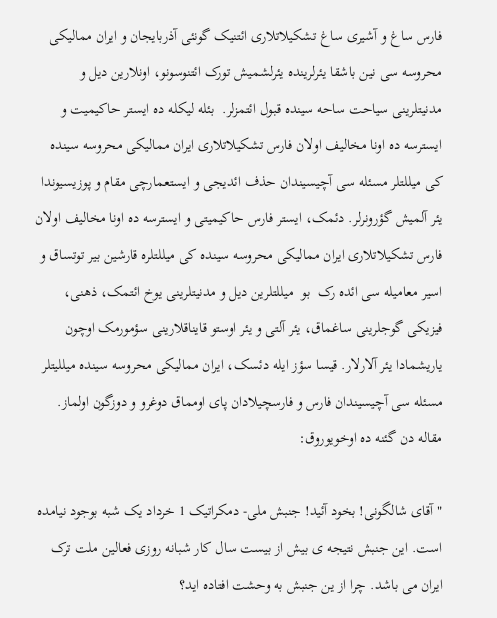فارس ساغ و آشیری ساغ تشکیلاتلاری ائتنیک گونئی آذربایجان و ایران ممالیکی محروسه سی نین باشقا یئرلرینده یئرلشمیش تورک ائتنوسونو، اونلارین دیل و مدنیتلرینی سیاحت ساحه سینده قبول ائتمزلر.  بئله لیکله ده ایستر حاکیمیت و ایسترسه ده اونا مخالیف اولان فارس تشکیلاتلاری ایران ممالیکی محروسه سینده کی میللتلر مسئله سی آچیسیندان حذف ائدیجی و ایستعمارچی مقام و پوزیسیوندا یئر آلمیش گؤرونرلر. دئمک، ایستر فارس حاکیمیتی و ایسترسه ده اونا مخالیف اولان فارس تشکیلاتلاری ایران ممالیکی محروسه سینده کی میللتلره قارشین بیر توتساق و اسیر معامیله سی ائده رک  بو  میللتلرین دیل و مدنیتلرینی یوخ ائتمک، ذهنی، فیزیکی گوجلرینی ساغماق، یئر آلتی و یئر اوستو قایناقلارینی سؤمورمک اوچون یاریشمادا یئر آلارلار. قیسا سؤز ایله دئسک، ایران ممالیکی محروسه سینده میللیتلر مسئله سی آچیسیندان فارس و فارسچیلادان پای اومماق دوغرو و دوزگون اولماز. مقاله دن گئنه ده اوخویوروق:

"آقای شالگونی! بخود آئید! جنبش ملی- دمکراتیک 1 خرداد یک شبه بوجود نیامده است. این جنبش نتیجه ی بیش از بیست سال کار شبانه روزی فعالین ملت ترک ایران می باشد. چرا از ین جنبش به وحشت افتاده اید؟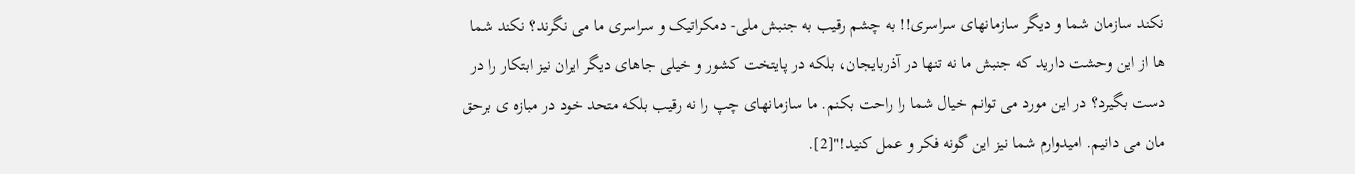نکند سازمان شما و دیگر سازمانهای سراسری!! به چشم رقیب به جنبش ملی- دمکراتیک و سراسری ما می نگرند؟ نکند شما ها از این وحشت دارید که جنبش ما نه تنها در آذربایجان، بلکه در پایتخت کشور و خیلی جاهای دیگر ایران نیز ابتکار را در دست بگیرد؟ در این مورد می توانم خیال شما را راحت بکنم. ما سازمانهای چپ را نه رقیب بلکه متحد خود در مبازه ی برحق مان می دانیم. امیدوارم شما نیز این گونه فکر و عمل کنید!"[2].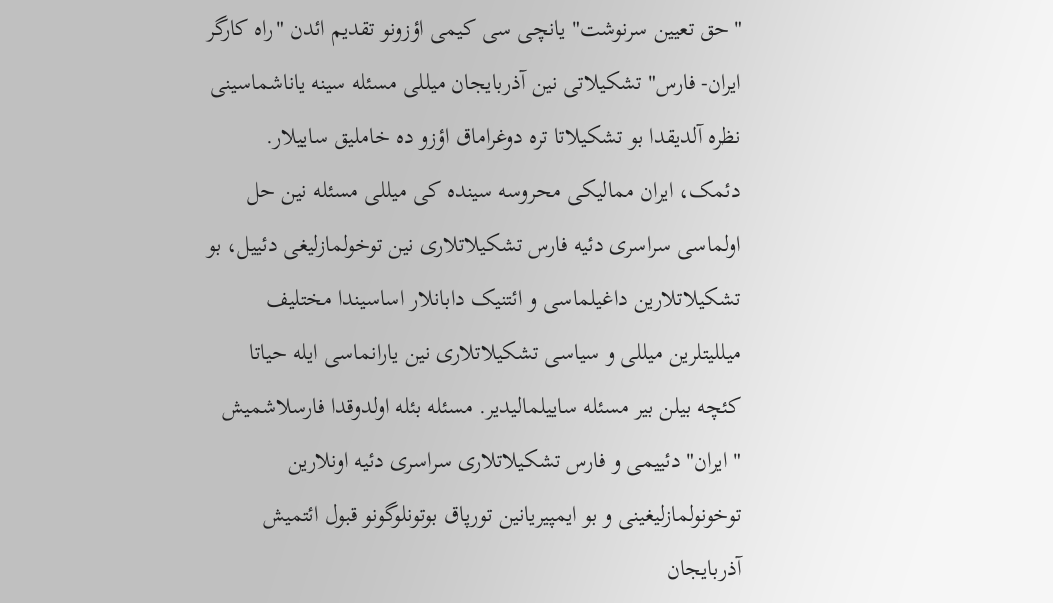"حق تعیین سرنوشت" یانچی سی کیمی اؤزونو تقدیم ائدن "راه کارگر ایران- فارس" تشکیلاتی نین آذربایجان میللی مسئله سینه یاناشماسینی نظره آلدیقدا بو تشکیلاتا تره دوغراماق اؤزو ده خاملیق ساییلار. دئمک، ایران ممالیکی محروسه سینده کی میللی مسئله نین حل اولماسی سراسری دئیه فارس تشکیلاتلاری نین توخولمازلیغی دئییل، بو تشکیلاتلارین داغیلماسی و ائتنیک دابانلار اساسیندا مختلیف میللیتلرین میللی و سیاسی تشکیلاتلاری نین یارانماسی ایله حیاتا کئچه بیلن بیر مسئله ساییلمالیدیر. مسئله بئله اولدوقدا فارسلاشمیش "ایران" دئییمی و فارس تشکیلاتلاری سراسری دئیه اونلارین توخونولمازلیغینی و بو ایمپیریانین تورپاق بوتونلوگونو قبول ائتمیش آذربایجان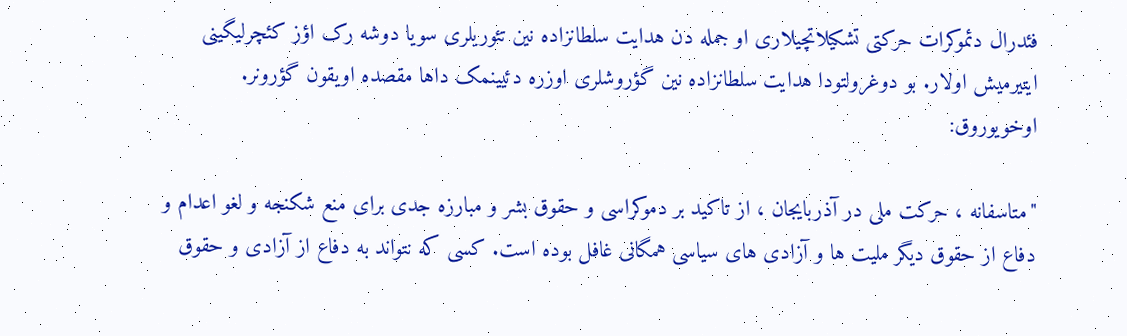فئدرال دئموکرات حرکتی تشکیلاتچیلاری او جمله دن هدایت سلطانزاده نین تئوریلری سویا دوشه رک اؤز کئچرلیگینی ایتیرمیش اولار. بو دوغرولتودا هدایت سلطانزاده نین گؤروشلری اوزره دئیینمک داها مقصده اویقون گؤرونر. اوخویوروق:

"متاسفانه ، حرکت ملی در آذربایجان ، از تاکید بر دموکراسی و حقوق بشر و مبارزه جدی برای منع شکنجه و لغو اعدام و دفاع از حقوق دیگر ملیت ها و آزادی های سیاسی همگانی غافل بوده است. کسی که نتواند به دفاع از آزادی و حقوق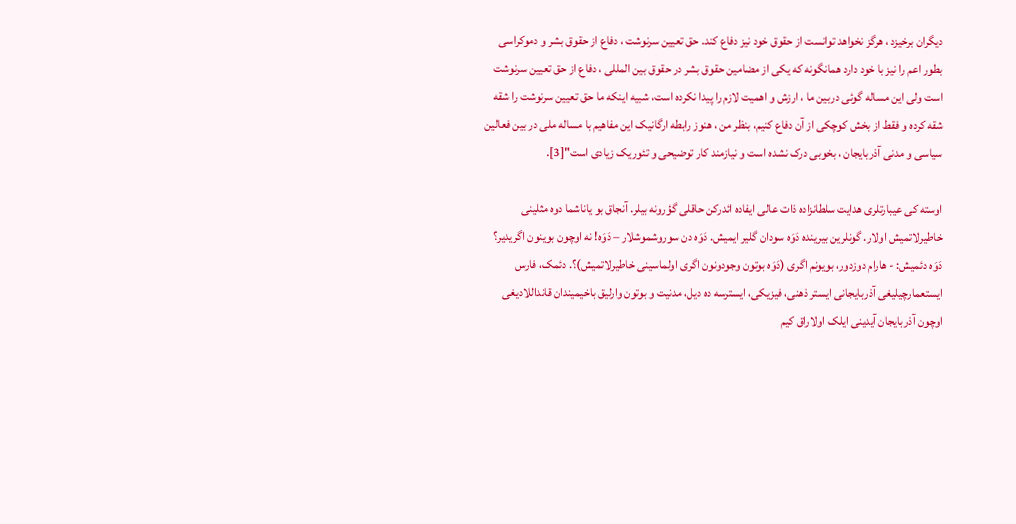دیگران برخیزد ، هرگز نخواهد توانست از حقوق خود نیز دفاع کند. حق تعیین سرنوشت ، دفاع از حقوق بشر و دموکراسی بطور اعم را نیز با خود دارد همانگونه که یکی از مضامین حقوق بشر در حقوق بین المللی ، دفاع از حق تعیین سرنوشت است ولی این مساله گوئی دربین ما ، ارزش و اهمیت لازم را پیدا نکرده است، شبیه اینکه ما حق تعیین سرنوشت را شقه شقه کرده و فقط از بخش کوچکی از آن دفاع کنیم، بنظر من ، هنوز رابطه ارگانیک این مفاهیم با مساله ملی در بین فعالین سیاسی و مدنی آذربایجان ، بخوبی درک نشده است و نیازمند کار توضیحی و تئوریک زیادی است"[3].

اوسته کی عیبارتلری هدایت سلطانزاده ذات عالی ایفاده ائدرکن حاقلی گؤرونه بیلر. آنجاق بو یاناشما دوه مثلینی خاطیرلاتمیش اولار. گونلرین بیرینده دَوَه سودان گلیر ایمیش. دَوَه دن سوروشموشلار – دَوَه! نه اوچون بوینون اگریدیر؟ دَوَه دئمیش: - هارام دوزدور، بویونم اگری (دَوَه بوتون وجودونون اگری اولماسینی خاطیرلاتمیش)؟. دئمک، فارس ایستعمارچیلیغی آذربایجانی ایستر ذهنی، فیزیکی، ایسترسه ده دیل، مدنیت و بوتون وارلیق باخیمیندان قانداللادیغی اوچون آذربایجان آیدینی ایلک اولاراق کیم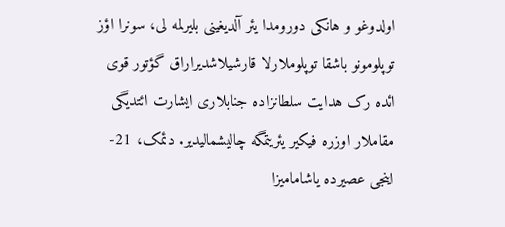اولدوغو و هانکی دورومدا یئر آلدیغینی بلیرلمه لی، سونرا اؤز توپلومونو باشقا توپلوملارلا قارشیلاشدیراراق گؤتور قوی ائده رک هدایت سلطانزاده جنابلاری ایشارت ائتدیگی مقاملار اوزره فیکیر یئریتمگه چالیشمالیدیر. دئمک، 21- اینجی عصیرده یاشامامیزا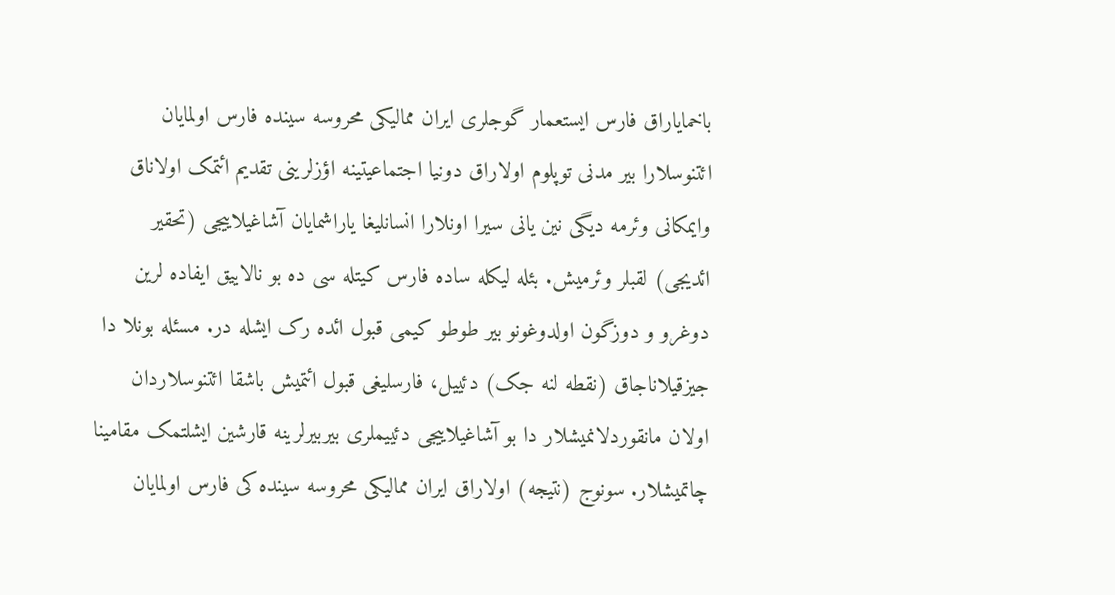باخمایاراق فارس ایستعمار گوجلری ایران ممالیکی محروسه سینده فارس اولمایان ائتنوسلارا بیر مدنی توپلوم اولاراق دونیا اجتماعیتینه اؤزلرینی تقدیم ائتمک اولاناق وایمکانی وئرمه دیگی نین یانی سیرا اونلارا انسانلیغا یاراشمایان آشاغیلاییجی (تحقیر ائدیجی) لقبلر وئرمیش. بئله لیکله ساده فارس کیتله سی ده بو نالاییق ایفاده لرین دوغرو و دوزگون اولدوغونو بیر طوطو کیمی قبول ائده رک ایشله در. مسئله بونلا دا جیزقیلاناجاق (نقطه لنه جک) دئییل، فارسلیغی قبول ائتمیش باشقا ائتنوسلاردان اولان مانقوردلانمیشلار دا بو آشاغیلاییجی دئییملری بیربیرلرینه قارشین ایشلتمک مقامینا چاتمیشلار. سونوج (نتیجه) اولاراق ایران ممالیکی محروسه سینده کی فارس اولمایان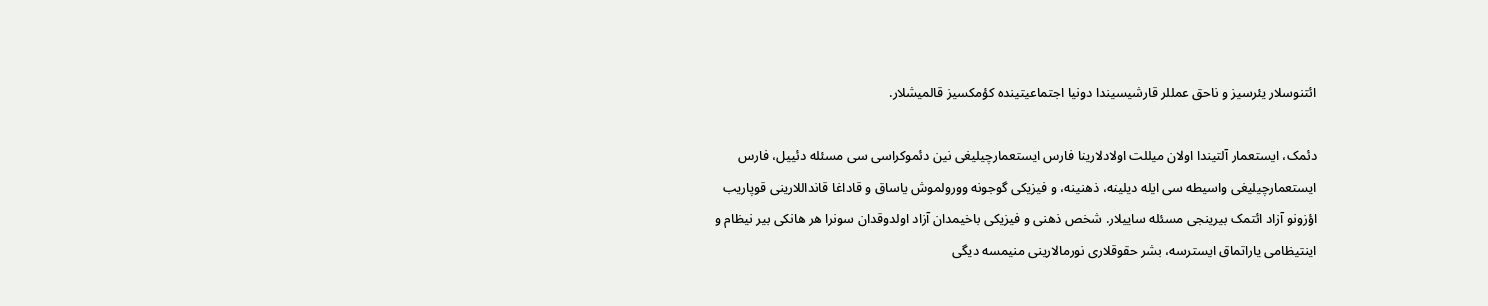ائتنوسلار یئرسیز و ناحق عمللر قارشیسیندا دونیا اجتماعیتینده کؤمکسیز قالمیشلار.

دئمک، ایستعمار آلتیندا اولان میللت اولادلارینا فارس ایستعمارچیلیغی نین دئموکراسی سی مسئله دئییل، فارس ایستعمارچیلیغی واسیطه سی ایله دیلینه، ذهنینه، و فیزیکی گوجونه وورولموش یاساق و قاداغا قانداللارینی قوپاریب اؤزونو آزاد ائتمک بیرینجی مسئله ساییلار. شخص ذهنی و فیزیکی باخیمدان آزاد اولدوقدان سونرا هر هانکی بیر نیظام و اینتیظامی یاراتماق ایسترسه، بشر حقوقلاری نورمالارینی منیمسه دیگی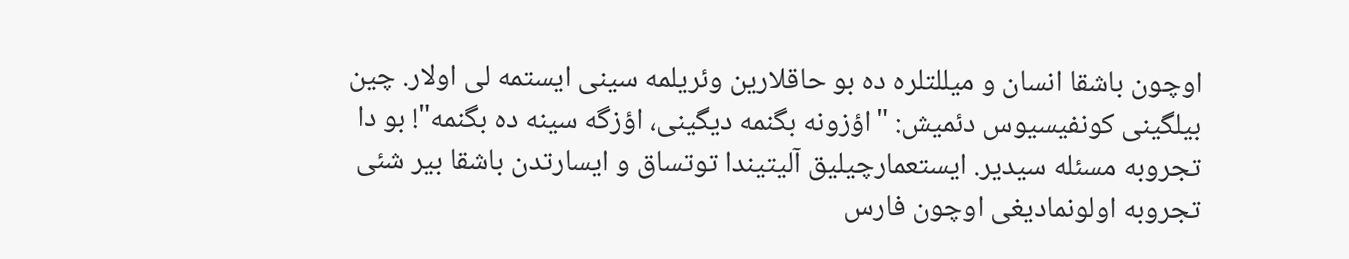اوچون باشقا انسان و میللتلره ده بو حاقلارین وئریلمه سینی ایستمه لی اولار. چین بیلگینی کونفیسیوس دئمیش: "اؤزونه بگنمه دیگینی، اؤزگه سینه ده بگنمه"! بو دا تجروبه مسئله سیدیر. ایستعمارچیلیق آلیتیندا توتساق و ایسارتدن باشقا بیر شئی تجروبه اولونمادیغی اوچون فارس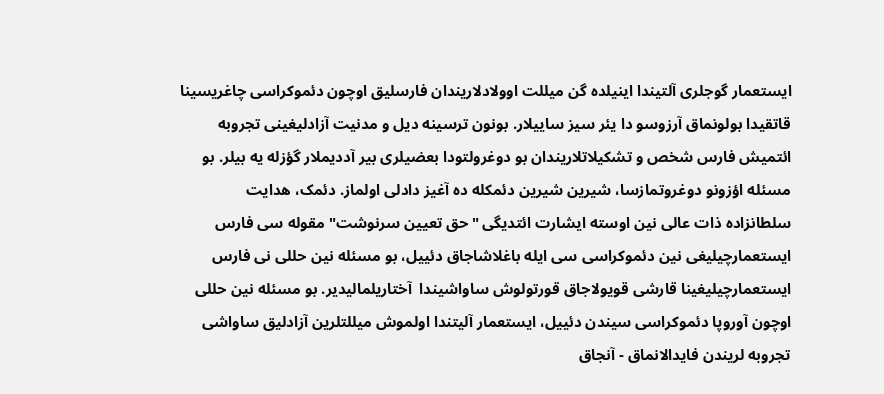ایستعمار گوجلری آلتیندا اینیلده گن میللت اوولادلاریندان فارسلیق اوچون دئموکراسی چاغریسینا قاتقیدا بولونماق آرزوسو دا یئر سیز ساییلار. بونون ترسینه دیل و مدنیت آزادلیغینی تجروبه ائتمیش فارس شخص و تشکیلاتلاریندان بو دوغرولتودا بعضیلری بیر آددیملار گؤزله یه بیلر. بو مسئله اؤزونو دوغروتمازسا، شیرین شیرین دئمکله ده آغیز دادلی اولماز. دئمک، هدایت سلطانزاده ذات عالی نین اوسته ایشارت ائتدیگی "حق تعیین سرنوشت" مقوله سی فارس ایستعمارچیلیغی نین دئموکراسی سی ایله باغلاشاجاق دئییل، بو مسئله نین حللی نی فارس ایستعمارچیلیغینا قارشی قویولاجاق قورتولوش ساواشیندا  آختاریلمالیدیر. بو مسئله نین حللی اوچون آوروپا دئموکراسی سیندن دئییل، ایستعمار آلیتندا اولموش میللتلرین آزادلیق ساواشی تجروبه لریندن فایدالانماق - آنجاق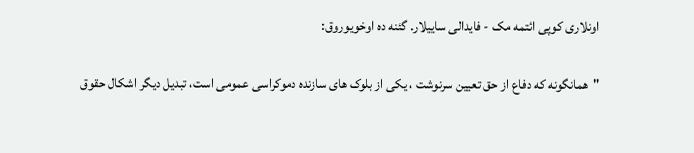اونلاری کوپی ائتمه مک - فایدالی ساییلار. گئنه ده اوخویوروق:

"همانگونه که دفاع از حق تعیین سرنوشت ، یکی از بلوک های سازنده دموکراسی عمومی است، تبدیل دیگر اشکال حقوق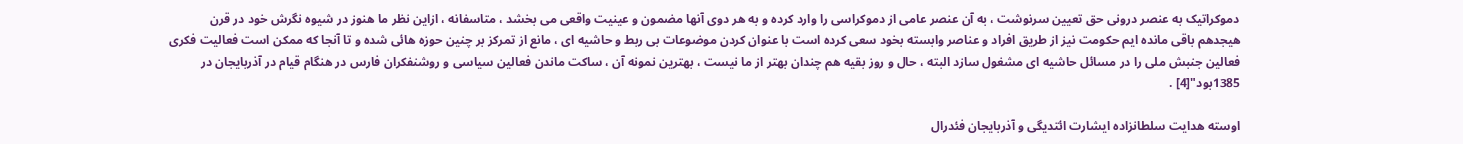دموکراتیک به عنصر درونی حق تعیین سرنوشت ، به آن عنصر عامی از دموکراسی را وارد کرده و به هر دوی آنها مضمون و عینیت واقعی می بخشد ، متاسفانه ، ازاین نظر ما هنوز در شیوه نگرش خود در قرن هیجدهم باقی مانده ایم حکومت نیز از طریق افراد و عناصر وابسته بخود سعی کرده است با عنوان کردن موضوعات بی ربط و حاشیه ای ، مانع از تمرکز بر چنین حوزه هائی شده و تا آنجا که ممکن است فعالیت فکری فعالین جنبش ملی را در مسائل حاشیه ای مشغول سازد البته ، حال و روز بقیه هم چندان بهتر از ما نیست ، بهترین نمونه آن ، ساکت ماندن فعالین سیاسی و روشنفکران فارس در هنگام قیام در آذربایجان در 1385بود"[4] .

اوسته هدایت سلطانزاده ایشارت ائتدیگی و آذربایجان فئدرال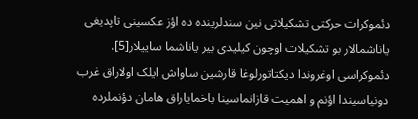دئموکرات حرکتی تشکیلاتی نین سندلرینده ده اؤز عکسینی تاپدیغی یاناشمالار بو تشکیلات اوچون کیلیدی بیر یاناشما ساییلار[5]. دئموکراسی اوغروندا دیکتاتورلوغا قارشین ساواش ایلک اولاراق غرب دونیاسیندا اؤنم و اهمیت قازانماسینا باخمایاراق هامان دؤنملرده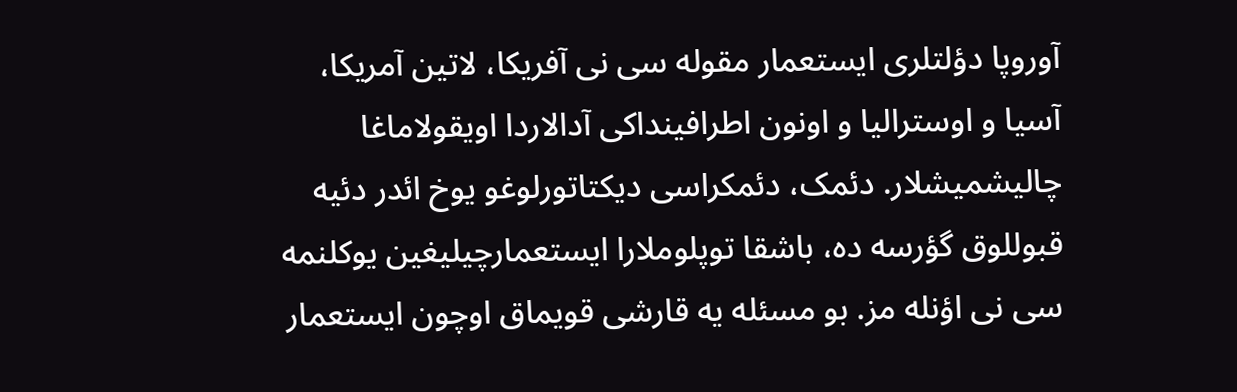آوروپا دؤلتلری ایستعمار مقوله سی نی آفریکا، لاتین آمریکا، آسیا و اوسترالیا و اونون اطرافینداکی آدالاردا اویقولاماغا چالیشمیشلار. دئمک، دئمکراسی دیکتاتورلوغو یوخ ائدر دئیه قبوللوق گؤرسه ده، باشقا توپلوملارا ایستعمارچیلیغین یوکلنمه سی نی اؤنله مز. بو مسئله یه قارشی قویماق اوچون ایستعمار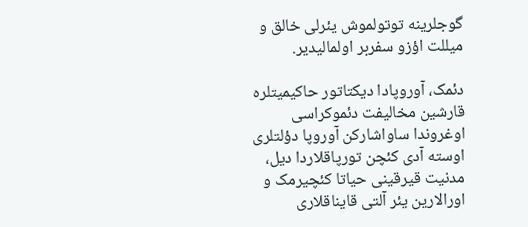گوجلرینه توتولموش یئرلی خالق و میللت اؤزو سفربر اولمالیدیر.

دئمک، آوروپادا دیکتاتور حاکیمیتلره قارشین مخالیفت دئموکراسی اوغروندا ساواشارکن آوروپا دؤلتلری اوسته آدی کئچن تورپاقلاردا دیل، مدنیت قیرقینی حیاتا کئچیرمک و اورالارین یئر آلتی قایناقلاری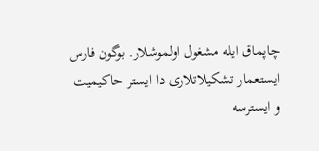چاپماق ایله مشغول اولموشلار. بوگون فارس ایستعمار تشکیلاتلاری دا ایستر حاکیمیت و ایسترسه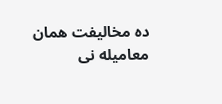ده مخالیفت همان معامیله نی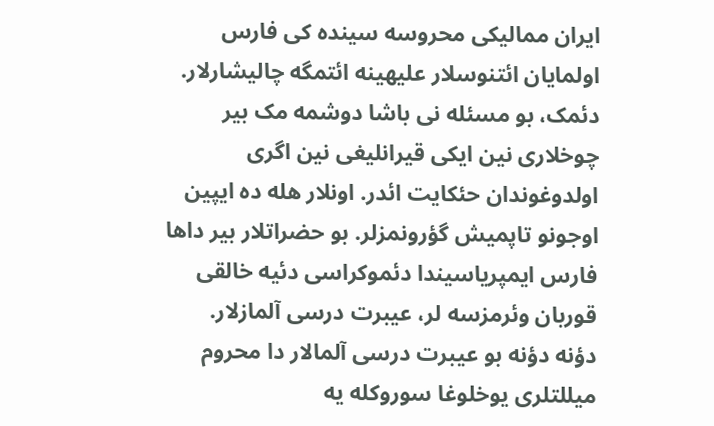ایران ممالیکی محروسه سینده کی فارس اولمایان ائتنوسلار علیهینه ائتمگه چالیشارلار. دئمک، بو مسئله نی باشا دوشمه مک بیر چوخلاری نین ایکی قیرانلیغی نین اگری اولدوغوندان حئکایت ائدر. اونلار هله ده ایپین اوجونو تاپمیش گؤرونمزلر. بو حضراتلار بیر داها فارس ایمپریاسیندا دئموکراسی دئیه خالقی قوربان وئرمزسه لر، عیبرت درسی آلمازلار. دؤنه دؤنه بو عیبرت درسی آلمالار دا محروم میللتلری یوخلوغا سوروکله یه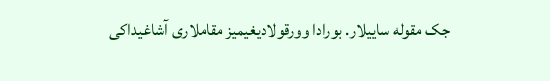جک مقوله ساییلار. بورادا وورقولادیغیمیز مقاملاری آشاغیداکی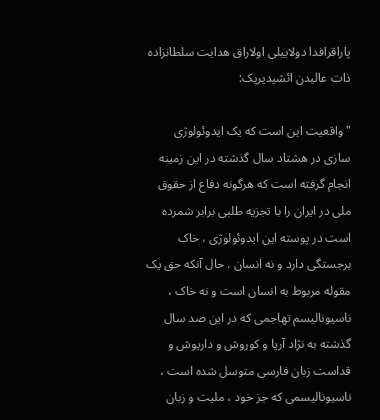پاراقرافدا دولاییلی اولاراق هدایت سلطانزاده ذات عالیدن ائشیدیریک:

"واقعیت این است که یک ایدوئولوژی سازی در هشتاد سال گذشته در این زمینه انجام گرفته است که هرگونه دفاع از حقوق ملی در ایران را با تجزیه طلبی برابر شمرده است در پوسته این ایدوئولوژی ، خاک برجستگی دارد و نه انسان . حال آنکه حق یک مقوله مربوط به انسان است و نه خاک ، ناسیونالیسم تهاجمی که در این صد سال گذشته به نژاد آریا و کوروش و داریوش و قداست زبان فارسی متوسل شده است ، ناسیونالیسمی که جز خود ، ملیت و زبان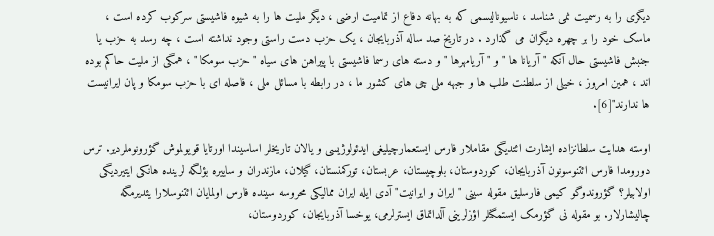دیگری را به رسمیت نمی شناسد ، ناسیونالیسمی که به بهانه دفاع از تمامیت ارضی ، دیگر ملیت ها را به شیوه فاشیستی سرکوب کرده است ، ماسک خود را بر چهره دیگران می گذارد . در تاریخ صد ساله آذربایجان ، یک حزب دست راستی وجود نداشته است ، چه رسد به حزب یا جنبش فاشیستی حال آنکه " آریانا ها " و " آریامهرها " و دسته های رسما فاشیستی با پیراهن های سیاه " حزب سومکا " ، همگی از ملیت حاکم بوده اند ، همین امروز ، خیلی از سلطنت طلب ها و جبهه ملی چی های کشور ما ، در رابطه با مسائل ملی ، فاصله ای با حزب سومکا و پان ایرانیست ها ندارند"[6].

اوسته هدایت سلطانزاده ایشارت ائتدیگی مقاملار فارس ایستعمارچیلیغی ایدئولوژیسی و یالان تاریخلر اساسیندا اورتایا قویولموش گؤرونوملردیر. ترس دورومدا فارس ائتنوسونون آذربایجان، کوردوستان، بلوچیستان، عربستان، تورکمنستان، گیلان، مازندران و ساییره بؤلگه لرینده هانکی ایتیردیگی اولابیلر؟ گؤروندوگو کیمی فارسلیق مقوله سینی "ایران و ایرانیت" آدی ایله ایران ممالیکی محروسه سینده فارس اولمایان ائتنوسلارا یئدیرمگه چالیشارلار. بو مقوله نی گؤرمک ایستمگنلر اؤزلرینی آلداتماق ایسترلرمی، یوخسا آذربایجان، کوردوستان،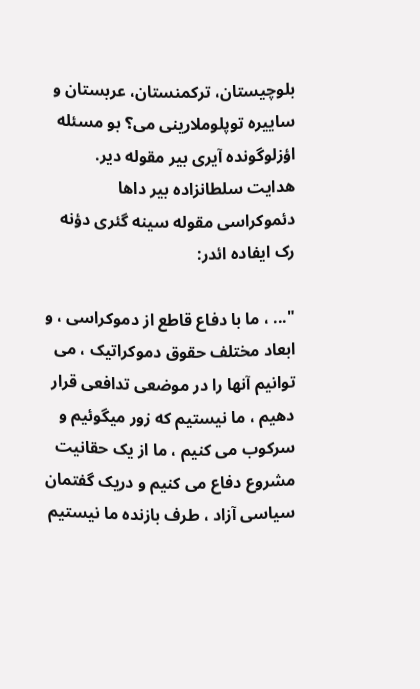بلوچیستان، ترکمنستان، عربستان و ساییره توپلوملارینی می؟ بو مسئله اؤزلوگونده آیری بیر مقوله دیر. هدایت سلطانزاده بیر داها دئموکراسی مقوله سینه گئری دؤنه رک ایفاده ائدر:

"... ، ما با دفاع قاطع از دموکراسی ، و ابعاد مختلف حقوق دموکراتیک ، می توانیم آنها را در موضعی تدافعی قرار دهیم ، ما نیستیم که زور میگوئیم و سرکوب می کنیم ، ما از یک حقانیت مشروع دفاع می کنیم و دریک گفتمان سیاسی آزاد ، طرف بازنده ما نیستیم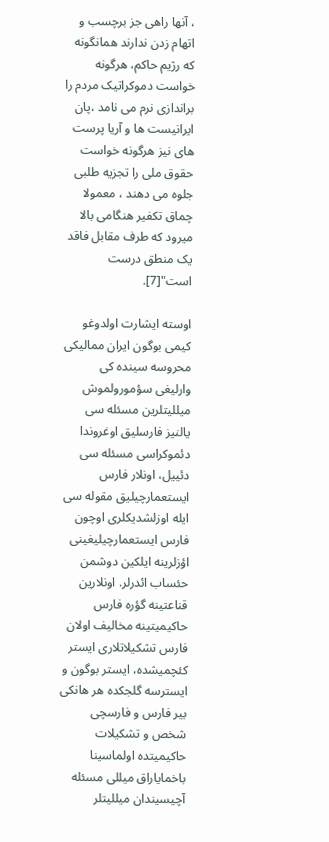، آنها راهی جز برچسب و اتهام زدن ندارند همانگونه که رژیم حاکم، هرگونه خواست دموکراتیک مردم را براندازی نرم می نامد ،پان ایرانیست ها و آریا پرست های نیز هرگونه خواست حقوق ملی را تجزیه طلبی جلوه می دهند ، معمولا چماق تکفیر هنگامی بالا میرود که طرف مقابل فاقد یک منطق درست است"[7].

اوسته ایشارت اولدوغو کیمی بوگون ایران ممالیکی محروسه سینده کی وارلیغی سؤمورولموش میللیتلرین مسئله سی یالنیز فارسلیق اوغروندا دئموکراسی مسئله سی دئییل، اونلار فارس ایستعمارچیلیق مقوله سی ایله اوزلشدیکلری اوچون فارس ایستعمارچیلیغینی اؤزلرینه ایلکین دوشمن حئساب ائدرلر. اونلارین قناعتینه گؤره فارس حاکیمیتینه مخالیف اولان فارس تشکیلاتلاری ایستر کئچمیشده، ایستر بوگون و ایسترسه گلجکده هر هانکی بیر فارس و فارسچی شخص و تشکیلات حاکیمیتده اولماسینا باخمایاراق میللی مسئله آچیسیندان میللیتلر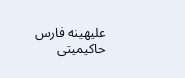علیهینه فارس حاکیمیتی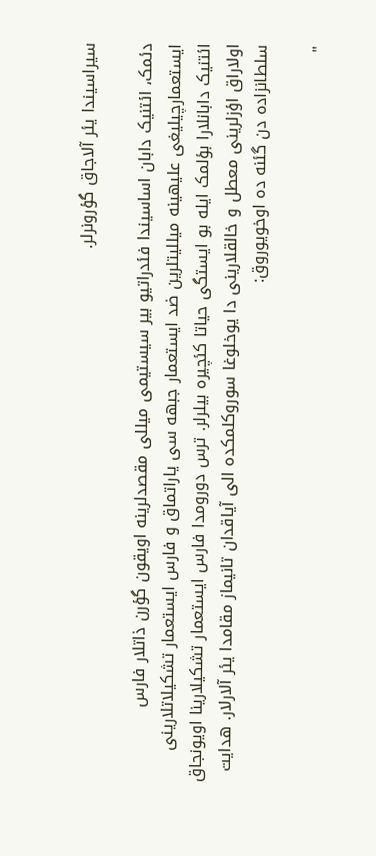سیراسیندا یئر آلاجاق گؤرونرلر.

دئمک، ائتنیک دابان اساسیندا فئدراتیو بیر سیستیمی میللی مقصدلرینه اویقون گؤرن ذاتلار فارس ایستعمارچیلیغی علیهینه میللیتلرین ضد ایستعمار جبهه سی یاراتماق و فارس ایستعمار تشکیلاتلارینی ائتنیک دابانلارا بؤلمک ایله بو ایستگی حیاتا کئچیره بیلرلر. ترس دورومدا فارس ایستعمار تشکیلارینا اویونجاق اولاراق اؤزلرینی معطل و خالقلارینی دا یوخلوغا سوروکلمکده الی آیاقدان تانیماز مقامدا یئر آلارلار. هدایت سلطانزاده دن گئنه ده اوخویوروق:

"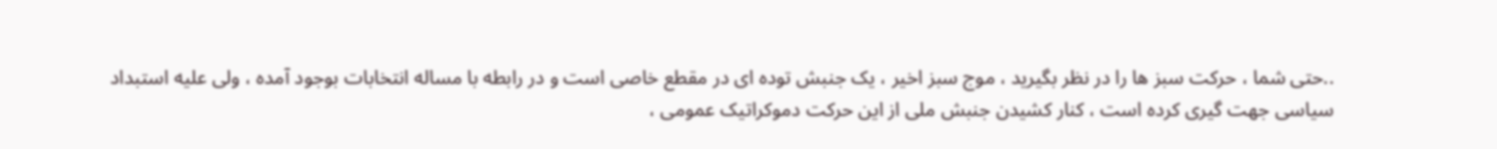..حتی شما ، حرکت سبز ها را در نظر بگیرید ، موج سبز اخیر ، یک جنبش توده ای در مقطع خاصی است و در رابطه با مساله انتخابات بوجود آمده ، ولی علیه استبداد سیاسی جهت گیری کرده است ، کنار کشیدن جنبش ملی از این حرکت دموکراتیک عمومی ،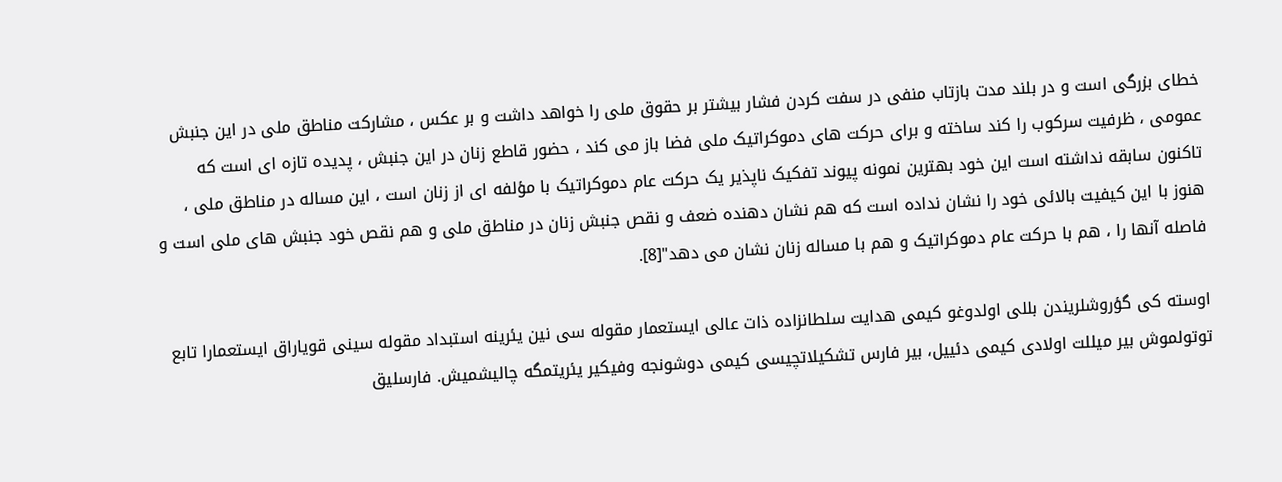خطای بزرگی است و در بلند مدت بازتاب منفی در سفت کردن فشار بیشتر بر حقوق ملی را خواهد داشت و بر عکس ، مشارکت مناطق ملی در این جنبش عمومی ، ظرفیت سرکوب را کند ساخته و برای حرکت های دموکراتیک ملی فضا باز می کند ، حضور قاطع زنان در این جنبش ، پدیده تازه ای است که تاکنون سابقه نداشته است این خود بهترین نمونه پیوند تفکیک ناپذیر یک حرکت عام دموکراتیک با مؤلفه ای از زنان است ، این مساله در مناطق ملی ، هنوز با این کیفیت بالائی خود را نشان نداده است که هم نشان دهنده ضعف و نقص جنبش زنان در مناطق ملی و هم نقص خود جنبش های ملی است و فاصله آنها را ، هم با حرکت عام دموکراتیک و هم با مساله زنان نشان می دهد"[8].

اوسته کی گؤروشلریندن بللی اولدوغو کیمی هدایت سلطانزاده ذات عالی ایستعمار مقوله سی نین یئرینه استبداد مقوله سینی قویاراق ایستعمارا تابع توتولموش بیر میللت اولادی کیمی دئییل، بیر فارس تشکیلاتچیسی کیمی دوشونجه وفیکیر یئریتمگه چالیشمیش. فارسلیق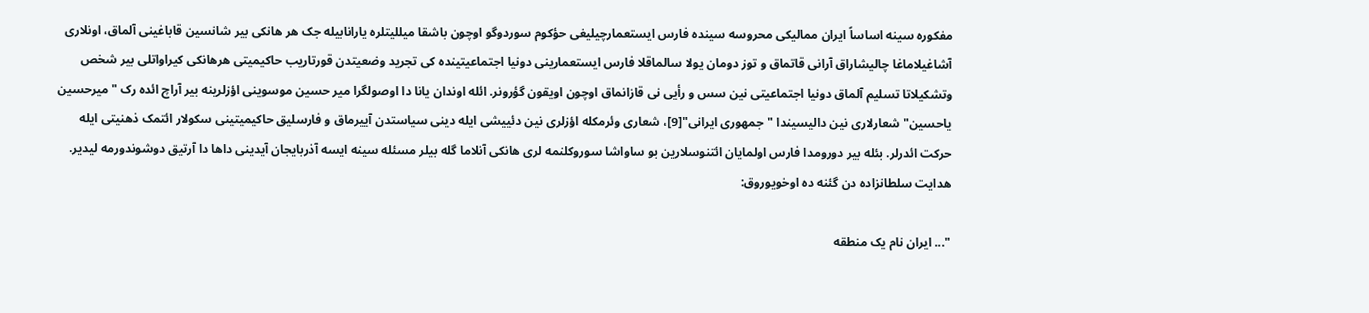مفکوره سینه اساساً ایران ممالیکی محروسه سینده فارس ایستعمارچیلیغی حؤکوم سوردوگو اوچون باشقا میللیتلره یارانابیله جک هر هانکی بیر شانسین قاباغینی آلماق، اونلاری  آشاغیلاماغا چالیشاراق آرانی قاتماق و توز دومان یولا سالماقلا فارس ایستعمارینی دونیا اجتماعیتینده کی تجرید وضعیتدن قورتاریب حاکیمیتی هرهانکی کیراواتلی بیر شخص وتشکیلاتا تسلیم آلماق دونیا اجتماعیتی نین سس و رأیی نی قازانماق اوچون اویقون گؤرونر. ائله اوندان یانا دا اوصولگرا میر حسین موسوینی اؤزلرینه بیر آراچ ائده رک "میرحسین یاحسین" شعارلاری نین دالیسیندا "جمهوری ایرانی"[9]، شعاری وئرمکله اؤزلری نین دئییشی ایله دینی سیاستدن آییرماق و فارسلیق حاکیمیتینی سکولار ائتمک ذهنیتی ایله حرکت ائدرلر. بئله بیر دورومدا فارس اولمایان ائتنوسلارین بو ساواشا سوروکلنمه لری هانکی آنلاما گله بیلر مسئله سینه ایسه آذربایجان آیدینی داها دا آرتیق دوشوندورمه لیدیر. هدایت سلطانزاده دن گئنه ده اوخویوروق:

"... ایران نام یک منطقه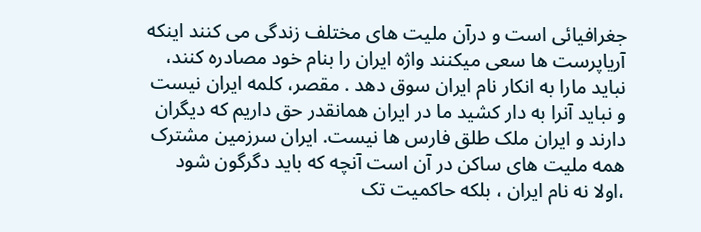جغرافیائی است و درآن ملیت های مختلف زندگی می کنند اینکه آریاپرست ها سعی میکنند واژه ایران را بنام خود مصادره کنند، نباید مارا به انکار نام ایران سوق دهد . مقصر، کلمه ایران نیست و نباید آنرا به دار کشید ما در ایران همانقدر حق داریم که دیگران دارند و ایران ملک طلق فارس ها نیست. ایران سرزمین مشترک همه ملیت های ساکن در آن است آنچه که باید دگرگون شود ،اولا نه نام ایران ، بلکه حاکمیت تک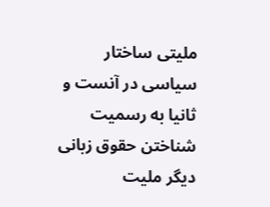ملیتی ساختار سیاسی در آنست و ثانیا به رسمیت شناختن حقوق زبانی دیگر ملیت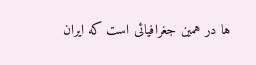ها در همین جغرافیائی است که ایران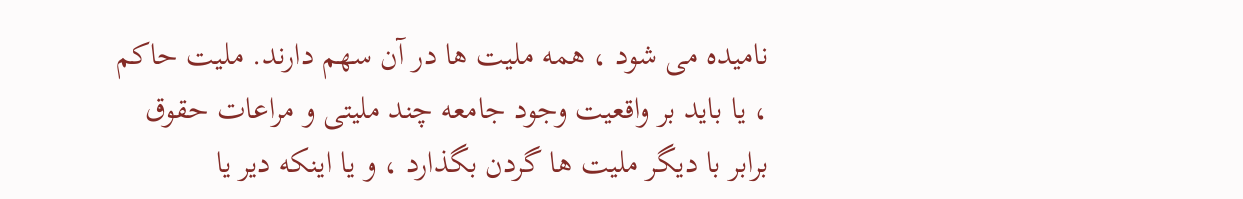نامیده می شود ، همه ملیت ها در آن سهم دارند. ملیت حاکم ، یا باید بر واقعیت وجود جامعه چند ملیتی و مراعات حقوق برابر با دیگر ملیت ها گردن بگذارد ، و یا اینکه دیر یا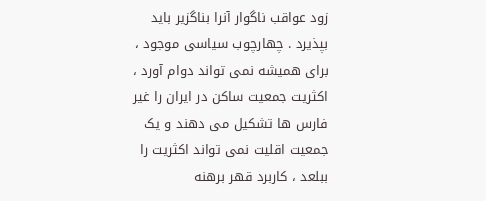زود عواقب ناگوار آنرا بناگزیر باید بپذیرد . چهارچوب سیاسی موجود ، برای همیشه نمی تواند دوام آورد ، اکثریت جمعیت ساکن در ایران را غیر فارس ها تشکیل می دهند و یک جمعیت اقلیت نمی تواند اکثریت را ببلعد ، کاربرد قهر برهنه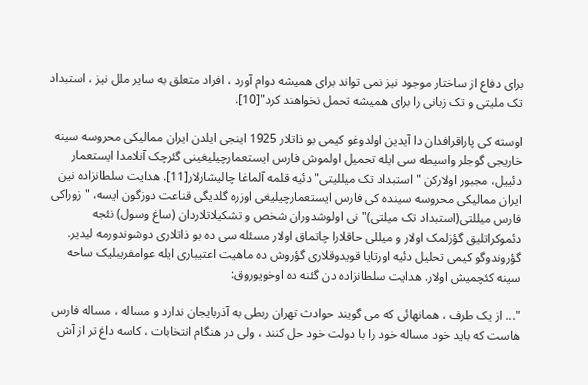برای دفاع از ساختار موجود نیز نمی تواند برای همیشه دوام آورد ، افراد متعلق به سایر ملل نیز ، استبداد تک ملیتی و تک زبانی را برای همیشه تحمل نخواهند کرد"[10].

اوسته کی پاراقرافدان دا آیدین اولدوغو کیمی بو ذاتلار 1925 اینجی ایلدن ایران ممالیکی محروسه سینه خاریجی گوجلر واسیطه سی ایله تحمیل اولموش فارس ایستعمارچیلیغینی گئرچک آنلامدا ایستعمار دئییل، مجبور اولارکن "استبداد تک میللیتی" دئیه قلمه آلماغا چالیشارلار[11]. هدایت سلطانزاده نین ایران ممالیکی محروسه سینده کی فارس ایستعمارچیلیغی اوزره گلدیگی قناعت دوزگون ایسه، "زوراکی فارس میللتی(استبداد تک میلتی)" نی اولوشدوران شخص و تشکیلاتلاردان (ساغ وسول) نئجه دئموکراتلیق گؤزلمک اولار و میللی حاقلارا چاتماق اولار مسئله سی ده بو ذاتلاری دوشوندورمه لیدیر. گؤروندوگو کیمی تحلیل دئیه اورتایا قویدوقلاری گؤروش ده ماهیت اعتیباری ایله عوامفریبلیک ساحه سینه کئچمیش اولار. هدایت سلطانزاده دن گئنه ده اوخویوروق:

"... از یک طرف ، همانهائی که می گویند حوادث تهران ربطی به آذربایجان ندارد و مساله ، مساله فارس هاست که باید خود مساله خود را با دولت خود حل کنند ، ولی در هنگام انتخابات ، کاسه داغ تر از آش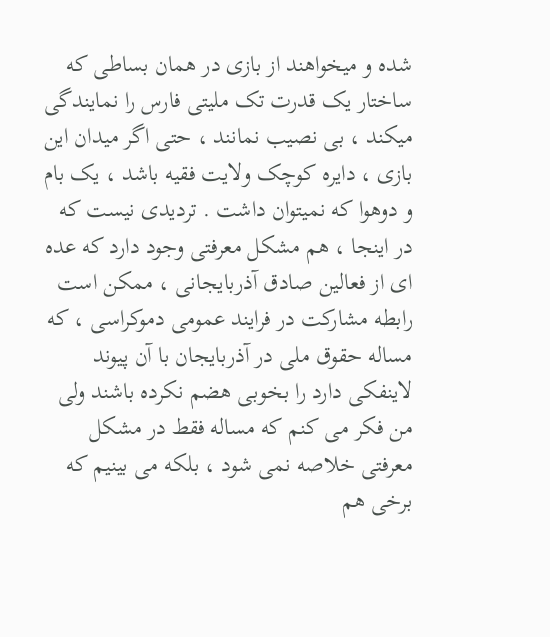شده و میخواهند از بازی در همان بساطی که ساختار یک قدرت تک ملیتی فارس را نمایندگی میکند ، بی نصیب نمانند ، حتی اگر میدان این بازی ، دایره کوچک ولایت فقیه باشد ، یک بام و دوهوا که نمیتوان داشت . تردیدی نیست که در اینجا ، هم مشکل معرفتی وجود دارد که عده ای از فعالین صادق آذربایجانی ، ممکن است رابطه مشارکت در فرایند عمومی دموکراسی ، که مساله حقوق ملی در آذربایجان با آن پیوند لاینفکی دارد را بخوبی هضم نکرده باشند ولی من فکر می کنم که مساله فقط در مشکل معرفتی خلاصه نمی شود ، بلکه می بینیم که برخی هم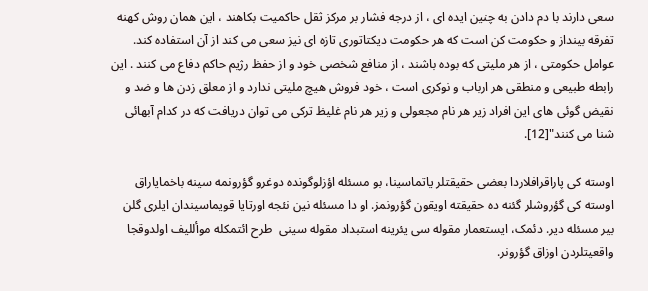سعی دارند با دم دادن به چنین ایده ای ، از درجه فشار بر مرکز ثقل حاکمیت بکاهند ، این همان روش کهنه تفرقه بینداز و حکومت کن است که هر حکومت دیکتاتوری تازه ای نیز سعی می کند از آن استفاده کند. عوامل حکومتی ، از هر ملیتی که بوده باشند ، از منافع شخصی خود و از حفظ رژیم حاکم دفاع می کنند . این رابطه طبیعی و منطقی هر ارباب و نوکری است ، خود فروش هیچ ملیتی ندارد و از معلق زدن ها و ضد و نقیض گوئی های این افراد زیر هر نام مجعولی و زیر هر نام غلیظ ترکی می توان دریافت که در کدام آبهائی شنا می کنند"[12].

اوسته کی پاراقرافلاردا بعضی حقیقتلر یاتماسینا، بو مسئله اؤزلوگونده دوغرو گؤرونمه سینه باخمایاراق اوسته کی گؤروشلر گئنه ده حقیقته اویقون گؤرونمز. او دا مسئله نین نئجه اورتایا قویماسیندان ایلری گلن بیر مسئله دیر. دئمک، ایستعمار مقوله سی یئرینه استبداد مقوله سینی  طرح ائتمکله موأللیف اولدوقجا واقعیتلردن اوزاق گؤرونر.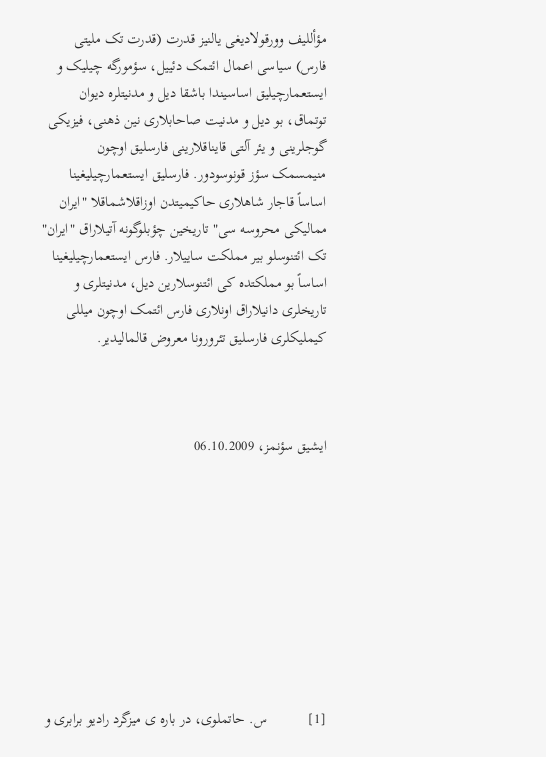مؤأللیف وورقولادیغی یالنیز قدرت (قدرت تک ملیتی فارس) سیاسی اعمال ائتمک دئییل، سؤمورگه چیلیک و ایستعمارچیلیق اساسیندا باشقا دیل و مدنیتلره دیوان توتماق، بو دیل و مدنیت صاحابلاری نین ذهنی، فیزیکی گوجلرینی و یئر آلتی قایناقلارینی فارسلیق اوچون منیمسمک سؤز قونوسودور. فارسلیق ایستعمارچیلیغینا اساساً قاجار شاهلاری حاکیمیتدن اوزاقلاشماقلا "ایران ممالیکی محروسه سی" تاریخین چؤبلوگونه آتیلاراق "ایران" تک ائتنوسلو بیر مملکت ساییلار. فارس ایستعمارچیلیغینا اساساً بو مملکتده کی ائتنوسلارین دیل، مدنیتلری و تاریخلری دانیلاراق اونلاری فارس ائتمک اوچون میللی کیملیکلری فارسلیق تئرورونا معروض قالمالیدیر.



ایشیق سؤنمز، 06.10.2009









[1]           س. حاتملوی، در باره ی میزگرد رادیو برابری و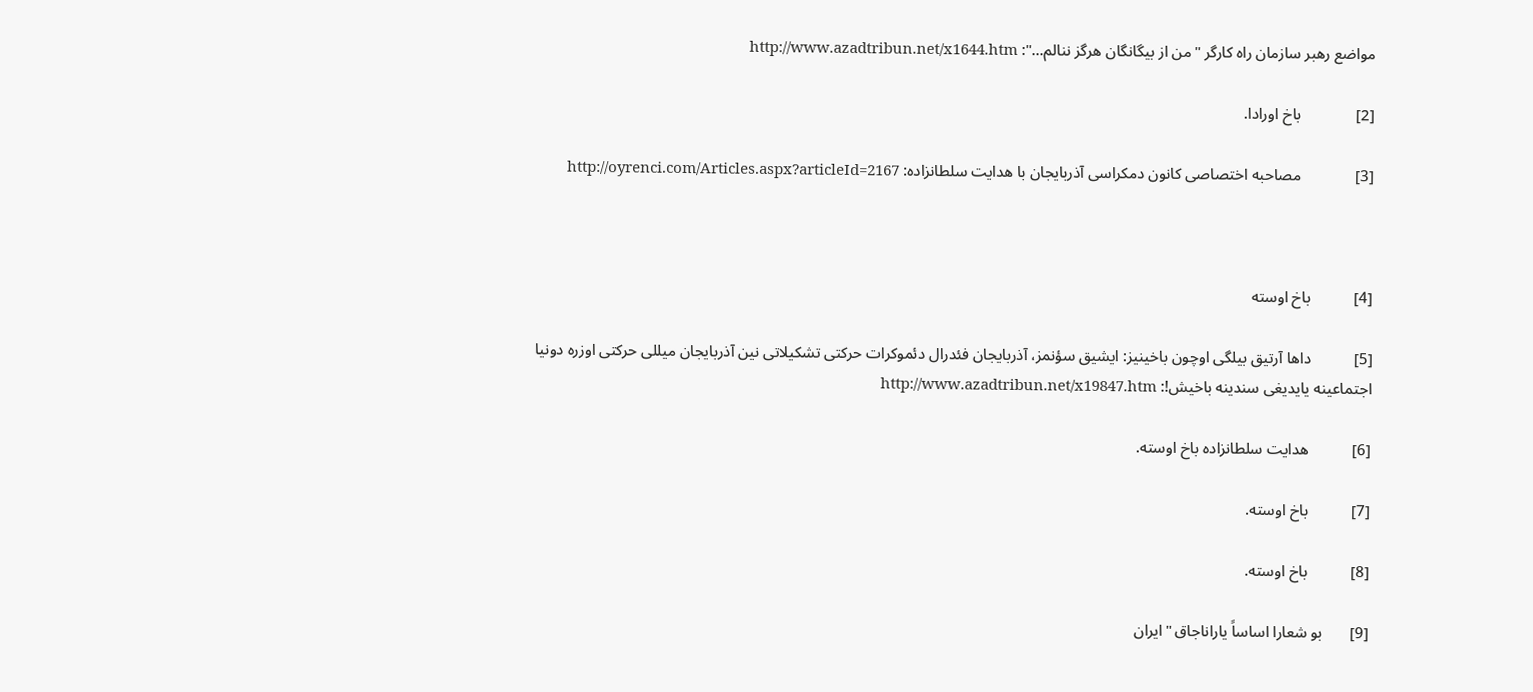مواضع رهبر سازمان راه کارگر "من از بیگانگان هرگز ننالم...": http://www.azadtribun.net/x1644.htm

[2]              باخ اورادا.

[3]              مصاحبه اختصاصی کانون دمکراسی آذربایجان با هدایت سلطانزاده: http://oyrenci.com/Articles.aspx?articleId=2167



[4]           باخ اوسته

[5]           داها آرتیق بیلگی اوچون باخینیز: ایشیق سؤنمز، آذربایجان فئدرال دئموکرات حرکتی تشکیلاتی نین آذربایجان میللی حرکتی اوزره دونیا اجتماعینه یایدیغی سندینه باخیش!: http://www.azadtribun.net/x19847.htm

[6]           هدایت سلطانزاده باخ اوسته.

[7]           باخ اوسته.

[8]           باخ اوسته.

[9]       بو شعارا اساساً یاراناجاق "ایران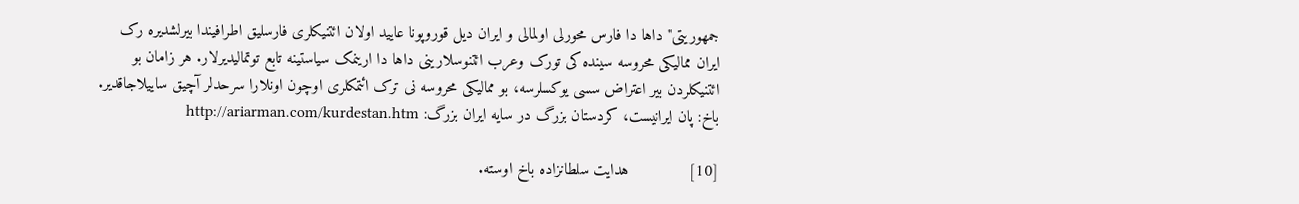جمهوریتی" داها دا فارس محورلی اولمالی و ایران دیل قوروپونا عایید اولان ائتنیکلری فارسلیق اطرافیندا بیرلشدیره رک ایران ممالیکی محروسه سینده کی تورک وعرب ائتنوسلارینی داها دا ارینمک سیاستینه تابع توتمالیدیرلار. هر زامان بو ائتنیکلردن بیر اعتراض سسی یوکسلرسه، بو ممالیکی محروسه نی ترک ائتمکلری اوچون اونلارا سرحدلر آچیق ساییلاجاقدیر. باخ: پان ایرانیست، کردستان بزرگ در سایه ایران بزرگ: http://ariarman.com/kurdestan.htm

[10]             هدایت سلطانزاده باخ اوسته.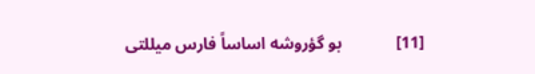[11]             بو گؤروشه اساساً فارس میللتی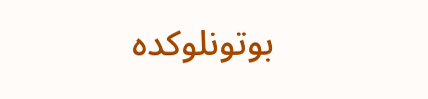بوتونلوکده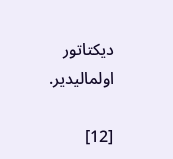دیکتاتور اولمالیدیر.

[12]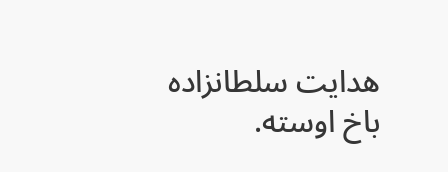هدایت سلطانزاده باخ اوسته.